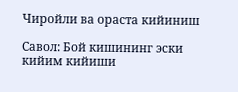Чиройли ва ораста кийиниш

Савол: Бой кишининг эски кийим кийиши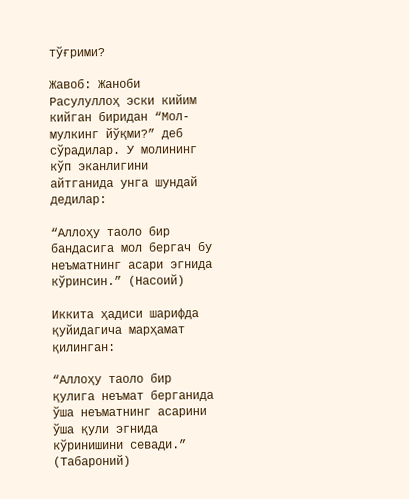тўғрими?

Жавоб: Жаноби Расулуллоҳ эски кийим кийган биридан “Мол-мулкинг йўқми?” деб сўрадилар. У молининг кўп эканлигини айтганида унга шундай дедилар:

“Аллоҳу таоло бир бандасига мол бергач бу неъматнинг асари эгнида кўринсин.” (Насоий)

Иккита ҳадиси шарифда қуйидагича марҳамат қилинган:

“Аллоҳу таоло бир қулига неъмат берганида ўша неъматнинг асарини ўша қули эгнида кўринишини севади.” (Табароний)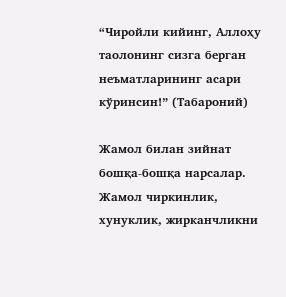“Чиройли кийинг, Аллоҳу таолонинг сизга берган неъматларининг асари кўринсин!” (Табароний)

Жамол билан зийнат бошқа-бошқа нарсалар. Жамол чиркинлик, хунуклик, жирканчликни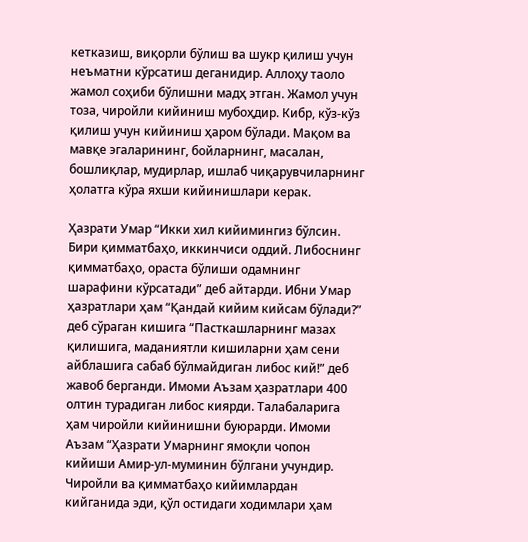кетказиш, виқорли бўлиш ва шукр қилиш учун неъматни кўрсатиш деганидир. Аллоҳу таоло жамол соҳиби бўлишни мадҳ этган. Жамол учун тоза, чиройли кийиниш мубоҳдир. Кибр, кўз-кўз қилиш учун кийиниш ҳаром бўлади. Мақом ва мавқе эгаларининг, бойларнинг, масалан, бошлиқлар, мудирлар, ишлаб чиқарувчиларнинг ҳолатга кўра яхши кийинишлари керак.

Ҳазрати Умар “Икки хил кийимингиз бўлсин. Бири қимматбаҳо, иккинчиси оддий. Либоснинг қимматбаҳо, ораста бўлиши одамнинг шарафини кўрсатади” деб айтарди. Ибни Умар ҳазратлари ҳам “Қандай кийим кийсам бўлади?” деб сўраган кишига “Пасткашларнинг мазах қилишига, маданиятли кишиларни ҳам сени айблашига сабаб бўлмайдиган либос кий!” деб жавоб берганди. Имоми Аъзам ҳазратлари 400 олтин турадиган либос киярди. Талабаларига ҳам чиройли кийинишни буюрарди. Имоми Аъзам “Ҳазрати Умарнинг ямоқли чопон кийиши Амир-ул-муминин бўлгани учундир. Чиройли ва қимматбаҳо кийимлардан кийганида эди, қўл остидаги ходимлари ҳам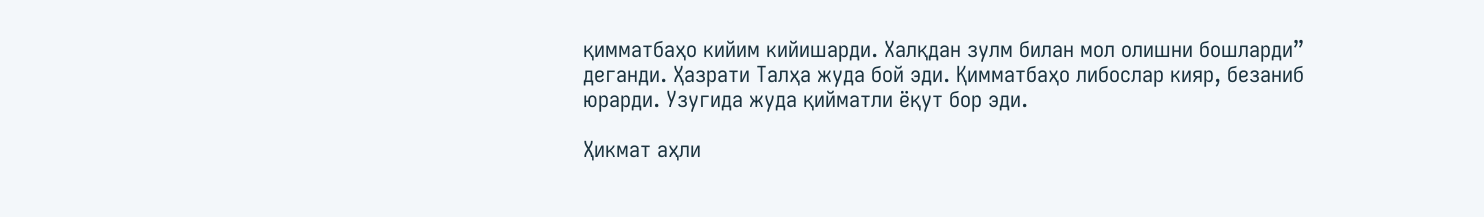қимматбаҳо кийим кийишарди. Халқдан зулм билан мол олишни бошларди” деганди. Ҳазрати Талҳа жуда бой эди. Қимматбаҳо либослар кияр, безаниб юрарди. Узугида жуда қийматли ёқут бор эди.

Ҳикмат аҳли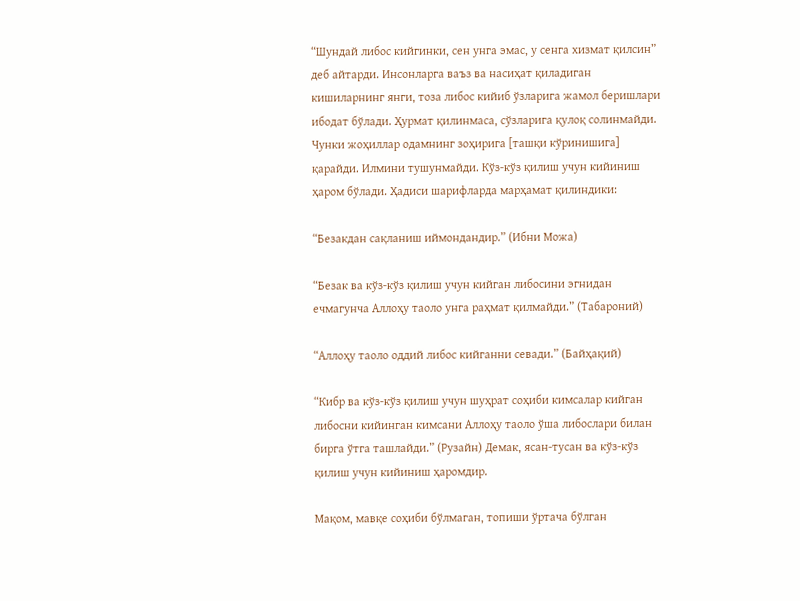“Шундай либос кийгинки, сен унга эмас, у сенга хизмат қилсин” деб айтарди. Инсонларга ваъз ва насиҳат қиладиган кишиларнинг янги, тоза либос кийиб ўзларига жамол беришлари ибодат бўлади. Ҳурмат қилинмаса, сўзларига қулоқ солинмайди. Чунки жоҳиллар одамнинг зоҳирига [ташқи кўринишига] қарайди. Илмини тушунмайди. Кўз-кўз қилиш учун кийиниш ҳаром бўлади. Ҳадиси шарифларда марҳамат қилиндики:

“Безакдан сақланиш иймондандир.” (Ибни Можа)

“Безак ва кўз-кўз қилиш учун кийган либосини эгнидан ечмагунча Аллоҳу таоло унга раҳмат қилмайди.” (Табароний)

“Аллоҳу таоло оддий либос кийганни севади.” (Байҳақий)

“Кибр ва кўз-кўз қилиш учун шуҳрат соҳиби кимсалар кийган либосни кийинган кимсани Аллоҳу таоло ўша либослари билан бирга ўтга ташлайди.” (Рузайн) Демак, ясан-тусан ва кўз-кўз қилиш учун кийиниш ҳаромдир.

Мақом, мавқе соҳиби бўлмаган, топиши ўртача бўлган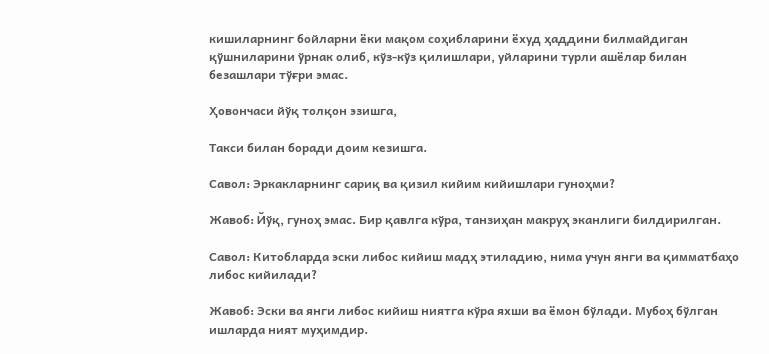кишиларнинг бойларни ёки мақом соҳибларини ёхуд ҳаддини билмайдиган қўшниларини ўрнак олиб, кўз-кўз қилишлари, уйларини турли ашёлар билан безашлари тўғри эмас.

Ҳовончаси йўқ толқон эзишга,

Такси билан боради доим кезишга.

Савол: Эркакларнинг сариқ ва қизил кийим кийишлари гуноҳми?

Жавоб: Йўқ, гуноҳ эмас. Бир қавлга кўра, танзиҳан макруҳ эканлиги билдирилган.

Савол: Китобларда эски либос кийиш мадҳ этиладию, нима учун янги ва қимматбаҳо либос кийилади?

Жавоб: Эски ва янги либос кийиш ниятга кўра яхши ва ёмон бўлади. Мубоҳ бўлган ишларда ният муҳимдир.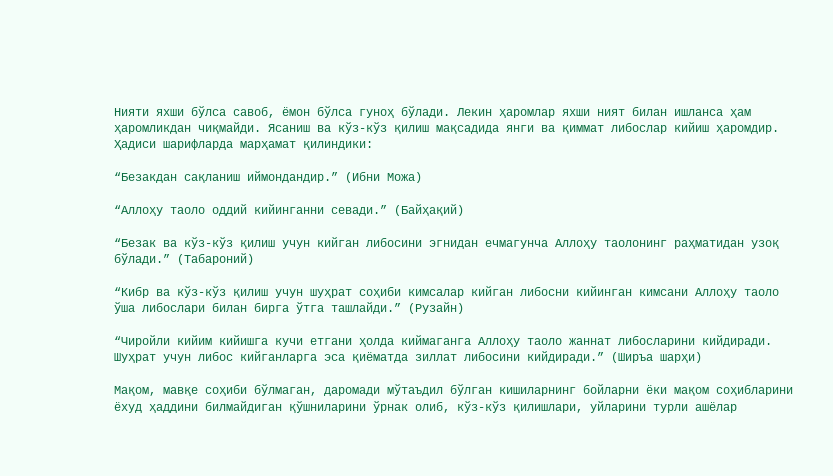Нияти яхши бўлса савоб, ёмон бўлса гуноҳ бўлади. Лекин ҳаромлар яхши ният билан ишланса ҳам ҳаромликдан чиқмайди. Ясаниш ва кўз-кўз қилиш мақсадида янги ва қиммат либослар кийиш ҳаромдир. Ҳадиси шарифларда марҳамат қилиндики:

“Безакдан сақланиш иймондандир.” (Ибни Можа)

“Аллоҳу таоло оддий кийинганни севади.” (Байҳақий)

“Безак ва кўз-кўз қилиш учун кийган либосини эгнидан ечмагунча Аллоҳу таолонинг раҳматидан узоқ бўлади.” (Табароний)

“Кибр ва кўз-кўз қилиш учун шуҳрат соҳиби кимсалар кийган либосни кийинган кимсани Аллоҳу таоло ўша либослари билан бирга ўтга ташлайди.” (Рузайн)

“Чиройли кийим кийишга кучи етгани ҳолда киймаганга Аллоҳу таоло жаннат либосларини кийдиради. Шуҳрат учун либос кийганларга эса қиёматда зиллат либосини кийдиради.” (Ширъа шарҳи)

Мақом, мавқе соҳиби бўлмаган, даромади мўтаъдил бўлган кишиларнинг бойларни ёки мақом соҳибларини ёхуд ҳаддини билмайдиган қўшниларини ўрнак олиб, кўз-кўз қилишлари, уйларини турли ашёлар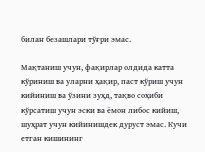билан безашлари тўғри эмас.

Мақтаниш учун, фақирлар олдида катта кўриниш ва уларни ҳақир, паст кўриш учун кийиниш ва ўзини зуҳд, тақво соҳиби кўрсатиш учун эски ва ёмон либос кийиш, шуҳрат учун кийинишдек дуруст эмас. Кучи етган кишининг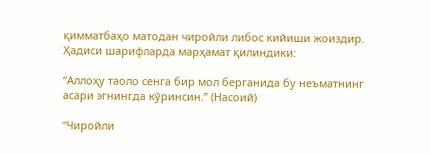қимматбаҳо матодан чиройли либос кийиши жоиздир. Ҳадиси шарифларда марҳамат қилиндики:

“Аллоҳу таоло сенга бир мол берганида бу неъматнинг асари эгнингда кўринсин.” (Насоий)

“Чиройли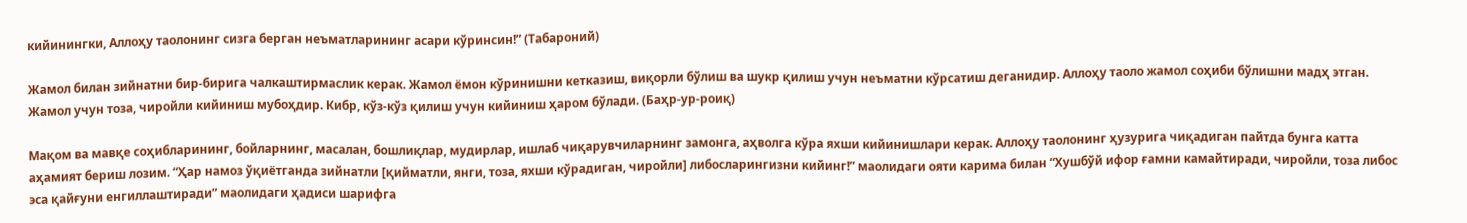кийинингки, Аллоҳу таолонинг сизга берган неъматларининг асари кўринсин!” (Табароний)

Жамол билан зийнатни бир-бирига чалкаштирмаслик керак. Жамол ёмон кўринишни кетказиш, виқорли бўлиш ва шукр қилиш учун неъматни кўрсатиш деганидир. Аллоҳу таоло жамол соҳиби бўлишни мадҳ этган. Жамол учун тоза, чиройли кийиниш мубоҳдир. Кибр, кўз-кўз қилиш учун кийиниш ҳаром бўлади. (Баҳр-ур-роиқ)

Мақом ва мавқе соҳибларининг, бойларнинг, масалан, бошлиқлар, мудирлар, ишлаб чиқарувчиларнинг замонга, аҳволга кўра яхши кийинишлари керак. Аллоҳу таолонинг ҳузурига чиқадиган пайтда бунга катта аҳамият бериш лозим. “Ҳар намоз ўқиётганда зийнатли [қийматли, янги, тоза, яхши кўрадиган, чиройли] либосларингизни кийинг!” маолидаги ояти карима билан “Хушбўй ифор ғамни камайтиради, чиройли, тоза либос эса қайғуни енгиллаштиради” маолидаги ҳадиси шарифга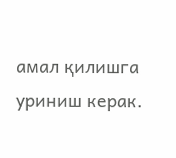амал қилишга уриниш керак.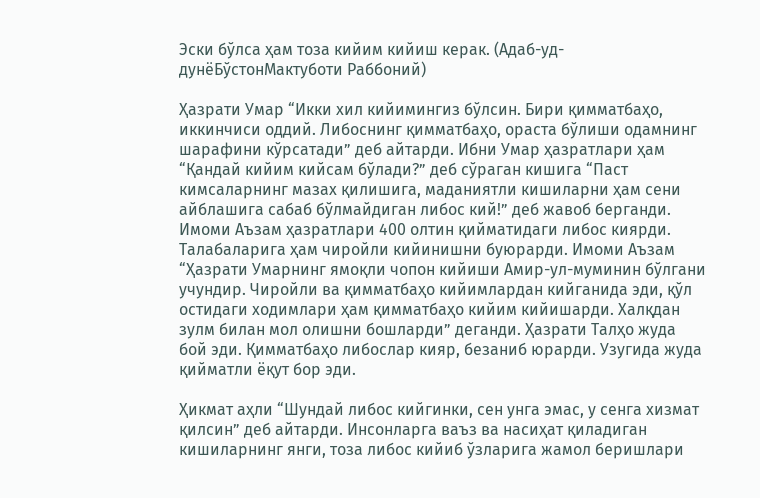Эски бўлса ҳам тоза кийим кийиш керак. (Адаб-уд-дунёБўстонМактуботи Раббоний)

Ҳазрати Умар “Икки хил кийимингиз бўлсин. Бири қимматбаҳо, иккинчиси оддий. Либоснинг қимматбаҳо, ораста бўлиши одамнинг шарафини кўрсатади” деб айтарди. Ибни Умар ҳазратлари ҳам “Қандай кийим кийсам бўлади?” деб сўраган кишига “Паст кимсаларнинг мазах қилишига, маданиятли кишиларни ҳам сени айблашига сабаб бўлмайдиган либос кий!” деб жавоб берганди. Имоми Аъзам ҳазратлари 400 олтин қийматидаги либос киярди. Талабаларига ҳам чиройли кийинишни буюрарди. Имоми Аъзам “Ҳазрати Умарнинг ямоқли чопон кийиши Амир-ул-муминин бўлгани учундир. Чиройли ва қимматбаҳо кийимлардан кийганида эди, қўл остидаги ходимлари ҳам қимматбаҳо кийим кийишарди. Халқдан зулм билан мол олишни бошларди” деганди. Ҳазрати Талҳо жуда бой эди. Қимматбаҳо либослар кияр, безаниб юрарди. Узугида жуда қийматли ёқут бор эди.

Ҳикмат аҳли “Шундай либос кийгинки, сен унга эмас, у сенга хизмат қилсин” деб айтарди. Инсонларга ваъз ва насиҳат қиладиган кишиларнинг янги, тоза либос кийиб ўзларига жамол беришлари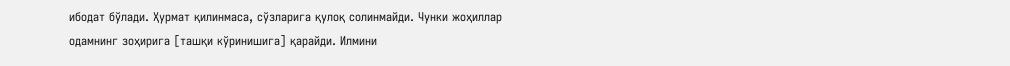ибодат бўлади. Ҳурмат қилинмаса, сўзларига қулоқ солинмайди. Чунки жоҳиллар одамнинг зоҳирига [ташқи кўринишига] қарайди. Илмини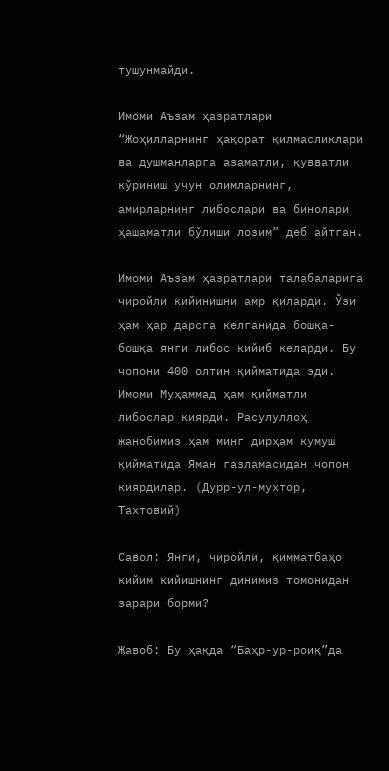тушунмайди.

Имоми Аъзам ҳазратлари “Жоҳилларнинг ҳақорат қилмасликлари ва душманларга азаматли, қувватли кўриниш учун олимларнинг, амирларнинг либослари ва бинолари ҳашаматли бўлиши лозим” деб айтган.

Имоми Аъзам ҳазратлари талабаларига чиройли кийинишни амр қиларди. Ўзи ҳам ҳар дарсга келганида бошқа-бошқа янги либос кийиб келарди. Бу чопони 400 олтин қийматида эди. Имоми Муҳаммад ҳам қийматли либослар киярди. Расулуллоҳ жанобимиз ҳам минг дирҳам кумуш қийматида Яман газламасидан чопон киярдилар. (Дурр-ул-мухтор, Тахтовий)

Савол: Янги, чиройли, қимматбаҳо кийим кийишнинг динимиз томонидан зарари борми?

Жавоб: Бу ҳақда “Баҳр-ур-роиқ”да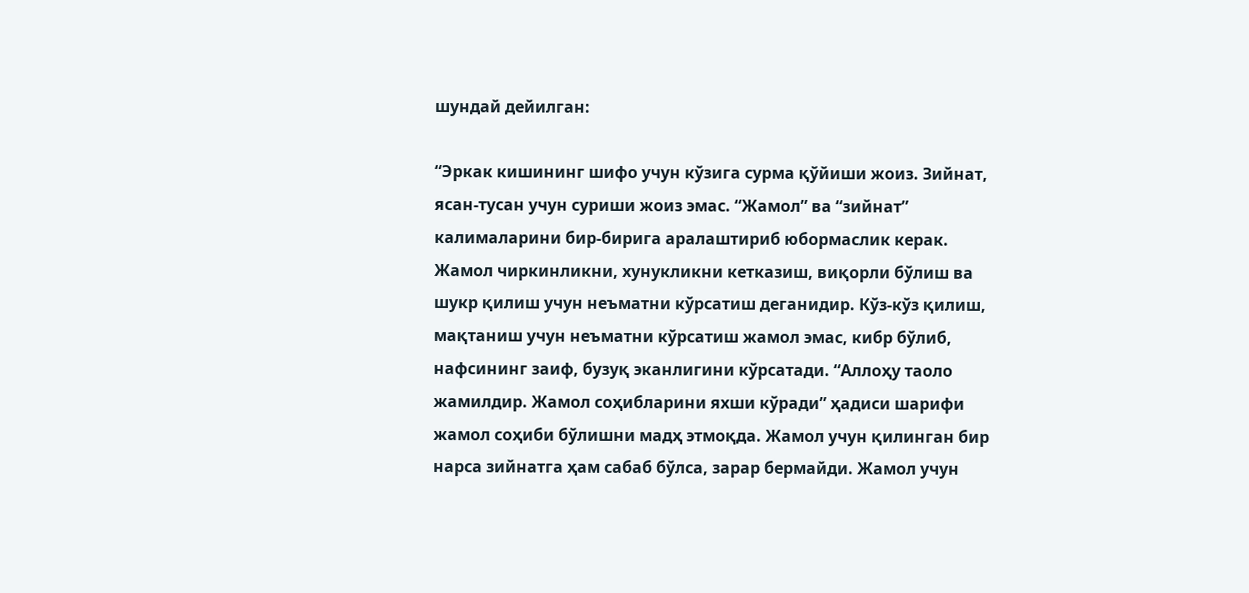шундай дейилган:

“Эркак кишининг шифо учун кўзига сурма қўйиши жоиз. Зийнат, ясан-тусан учун суриши жоиз эмас. “Жамол” ва “зийнат” калималарини бир-бирига аралаштириб юбормаслик керак. Жамол чиркинликни, хунукликни кетказиш, виқорли бўлиш ва шукр қилиш учун неъматни кўрсатиш деганидир. Кўз-кўз қилиш, мақтаниш учун неъматни кўрсатиш жамол эмас, кибр бўлиб, нафсининг заиф, бузуқ эканлигини кўрсатади. “Аллоҳу таоло жамилдир. Жамол соҳибларини яхши кўради” ҳадиси шарифи жамол соҳиби бўлишни мадҳ этмоқда. Жамол учун қилинган бир нарса зийнатга ҳам сабаб бўлса, зарар бермайди. Жамол учун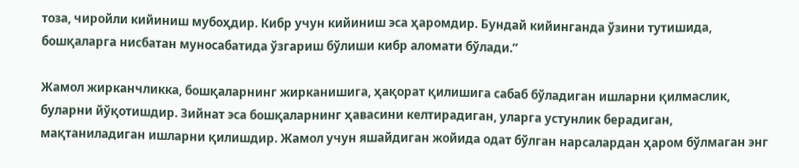тоза, чиройли кийиниш мубоҳдир. Кибр учун кийиниш эса ҳаромдир. Бундай кийинганда ўзини тутишида, бошқаларга нисбатан муносабатида ўзгариш бўлиши кибр аломати бўлади.”

Жамол жирканчликка, бошқаларнинг жирканишига, ҳақорат қилишига сабаб бўладиган ишларни қилмаслик, буларни йўқотишдир. Зийнат эса бошқаларнинг ҳавасини келтирадиган, уларга устунлик берадиган, мақтаниладиган ишларни қилишдир. Жамол учун яшайдиган жойида одат бўлган нарсалардан ҳаром бўлмаган энг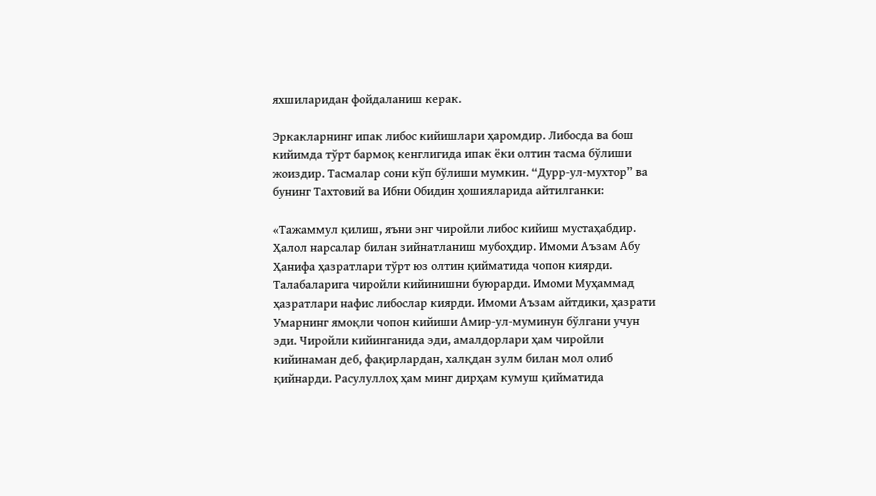яхшиларидан фойдаланиш керак.

Эркакларнинг ипак либос кийишлари ҳаромдир. Либосда ва бош кийимда тўрт бармоқ кенглигида ипак ёки олтин тасма бўлиши жоиздир. Тасмалар сони кўп бўлиши мумкин. “Дурр-ул-мухтор” ва бунинг Тахтовий ва Ибни Обидин ҳошияларида айтилганки:

«Тажаммул қилиш, яъни энг чиройли либос кийиш мустаҳабдир. Ҳалол нарсалар билан зийнатланиш мубоҳдир. Имоми Аъзам Абу Ҳанифа ҳазратлари тўрт юз олтин қийматида чопон киярди. Талабаларига чиройли кийинишни буюрарди. Имоми Муҳаммад ҳазратлари нафис либослар киярди. Имоми Аъзам айтдики, ҳазрати Умарнинг ямоқли чопон кийиши Амир-ул-муминун бўлгани учун эди. Чиройли кийинганида эди, амалдорлари ҳам чиройли кийинаман деб, фақирлардан, халқдан зулм билан мол олиб қийнарди. Расулуллоҳ ҳам минг дирҳам кумуш қийматида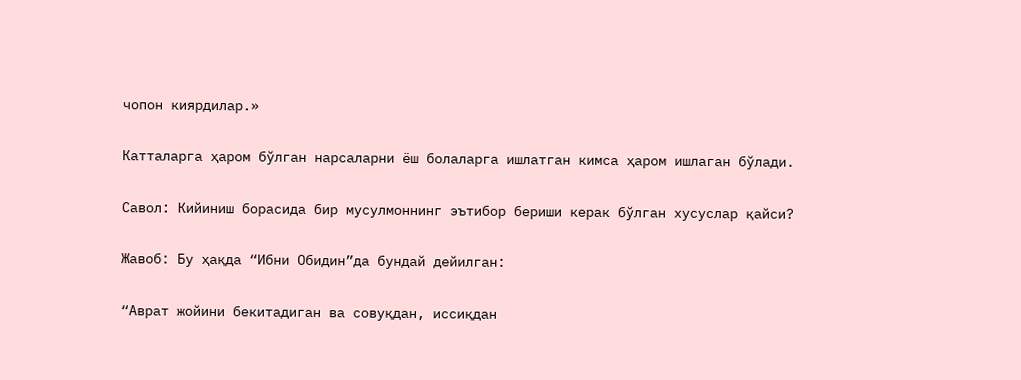чопон киярдилар.»

Катталарга ҳаром бўлган нарсаларни ёш болаларга ишлатган кимса ҳаром ишлаган бўлади.

Савол: Кийиниш борасида бир мусулмоннинг эътибор бериши керак бўлган хусуслар қайси?

Жавоб: Бу ҳақда “Ибни Обидин”да бундай дейилган:

“Аврат жойини бекитадиган ва совуқдан, иссиқдан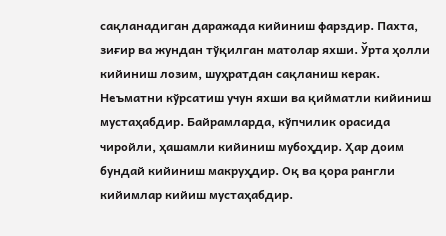сақланадиган даражада кийиниш фарздир. Пахта, зиғир ва жундан тўқилган матолар яхши. Ўрта ҳолли кийиниш лозим, шуҳратдан сақланиш керак. Неъматни кўрсатиш учун яхши ва қийматли кийиниш мустаҳабдир. Байрамларда, кўпчилик орасида чиройли, ҳашамли кийиниш мубоҳдир. Ҳар доим бундай кийиниш макруҳдир. Оқ ва қора рангли кийимлар кийиш мустаҳабдир.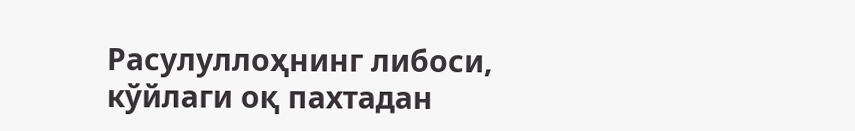Расулуллоҳнинг либоси, кўйлаги оқ пахтадан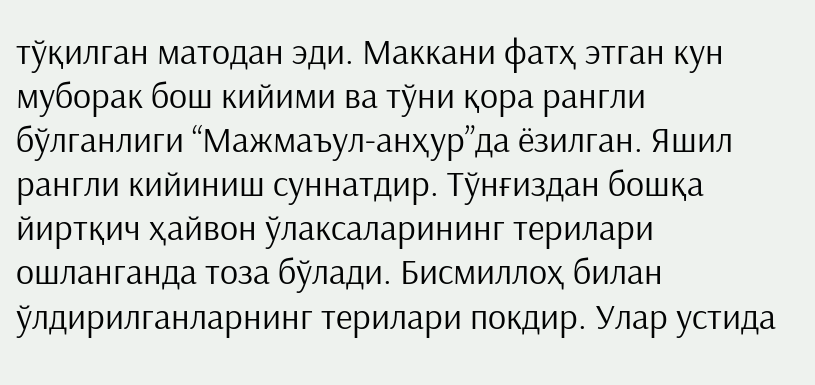тўқилган матодан эди. Маккани фатҳ этган кун муборак бош кийими ва тўни қора рангли бўлганлиги “Мажмаъул-анҳур”да ёзилган. Яшил рангли кийиниш суннатдир. Тўнғиздан бошқа йиртқич ҳайвон ўлаксаларининг терилари ошланганда тоза бўлади. Бисмиллоҳ билан ўлдирилганларнинг терилари покдир. Улар устида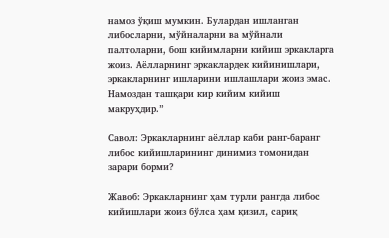намоз ўқиш мумкин. Булардан ишланган либосларни, мўйналарни ва мўйнали палтоларни, бош кийимларни кийиш эркакларга жоиз. Аёлларнинг эркаклардек кийинишлари, эркакларнинг ишларини ишлашлари жоиз эмас. Намоздан ташқари кир кийим кийиш макруҳдир.”

Савол: Эркакларнинг аёллар каби ранг-баранг либос кийишларининг динимиз томонидан зарари борми?

Жавоб: Эркакларнинг ҳам турли рангда либос кийишлари жоиз бўлса ҳам қизил, сариқ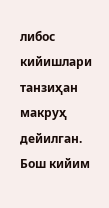либос кийишлари танзиҳан макруҳ дейилган. Бош кийим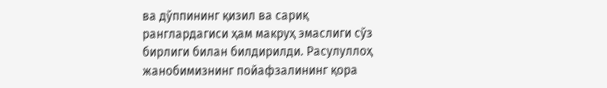ва дўппининг қизил ва сариқ ранглардагиси ҳам макруҳ эмаслиги сўз бирлиги билан билдирилди. Расулуллоҳ жанобимизнинг пойафзалининг қора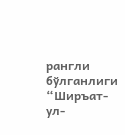рангли бўлганлиги “Ширъат-ул-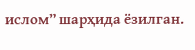ислом” шарҳида ёзилган.